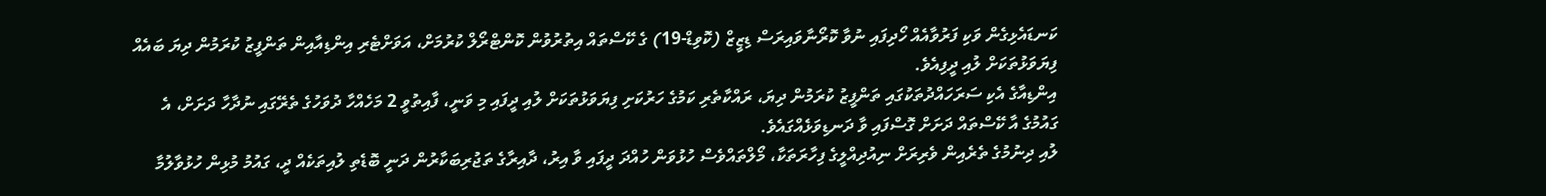ކަނޑައެޅިގެން ވަކި ފަރުވާއެއް ހޯދިފައި ނުވާ ކޮރޯނާވައިރަސް ޑިޒީޒް (ކޮވިޑް-19) ގެ ކޭސްތައް އިތުރުވުން ކޮންޓްރޯލް ކުރުމަށް، އަވަށްޓެރި އިންޑިއާއިން ތަންފީޒު ކުރަމުން ދިޔަ ބައެއް ފިޔަވަޅުތަކަށް ލުއި ދީފިއެވެ.
އިންޑިއާގެ އެކި ސަރަހައްދުތަކުގައި ތަންފީޒު ކުރަމުން ދިޔަ، ރައްކާތެރި ކަމުގެ ހަރުކަށި ފިޔަވަޅުތަކަށް ލުއި ދީފައި މި ވަނީ، ފާއިތުވީ 2 މަހެއްހާ ދުވަހުގެ ތެރޭގައި ނުދާހާ ދަށަށް، އެ ގައުމުގެ އާ ކޭސްތައް ދަށަށް ގޮސްފައި ވާ ދަނޑިވަޅެއްގައެވެ.
ލުއި ދިނުމުގެ ތެރެއިން ވެރިރަށް ނިއުދިއްލީގެ ފިހާރަތަކާ، މޯލްތައްވެސް ހުޅުވަން ހުއްދަ ދީފައި ވާ އިރު، ދާއިރާގެ ތަޖުރިބަކާރުން ދަނީ ބޮޑެތި ލުއިތަކެއް ދީ، ގައުމު މުޅިން ހުޅުވާލުމާ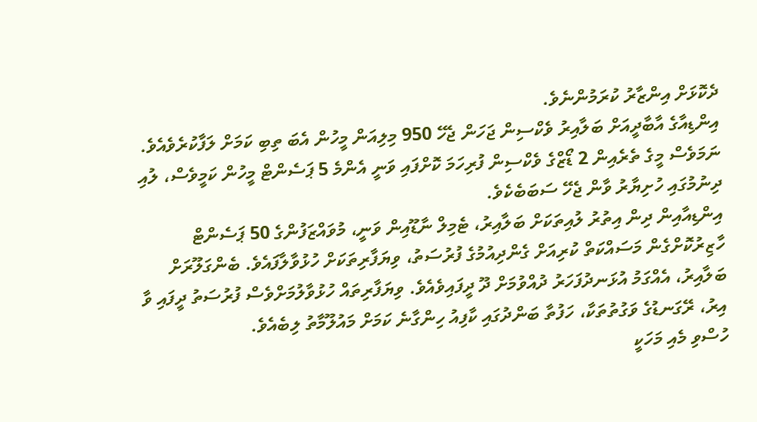ދެކޮޅަށް އިންޒާރު ކުރަމުންނެވެ.
އިންޑިއާގެ އާބާދީއަށް ބަލާއިރު ވެކްސިން ޖަހަން ޖެހޭ 950 މިލިއަން މީހުން އެބަ ތިބި ކަމަށް ލަފާކުރެވެއެވެ. ނަމަވެސް މީގެ ތެރެއިން 2 ޑޯޒްގެ ވެކްސިން ފުރިހަމަ ކޮށްފައި ވަނީ އެންމެ 5 ޕަސެންޓް މީހުން ކަމީވެސް، ލުއި ދިނުމުގައި ހުށިޔާރު ވާން ޖެހޭ ސަބަބެކެވެ.
އިންޑިއާއިން ދިން އިތުރު ލުއިތަކަށް ބަލާއިރު، ޓެމިލް ނާޑޫއިން ވަނީ، މުވައްޒަފުންގެ 50 ޕަސެންޓް ހާޒިރުކޮށްގެން މަސައްކަތް ކުރިއަށް ގެންދިއުމުގެ ފުރުސަތު، ވިޔަފާރިތަކަށް ހުޅުވާލާފައެވެ. ބެންގަލޫރަށް ބަލާއިރު، އެއްގަމު އުޅަނދުފަހަރު ދުއްވުމަށް ދޫ ދީފައިވެއެވެ. ވިޔަފާރިތައް ހުޅުވާލުމަށްވެސް ފުރުސަތު ދީފައި ވާ އިރު، ރޭގަނޑުގެ ވަގުތުތަކާ، ހަފުތާ ބަންދުގައި ކާފިއު ހިންގާނެ ކަމަށް މައުލޫމާތު ލިބެއެވެ.
ހުސްވި މެއި މަހަކީ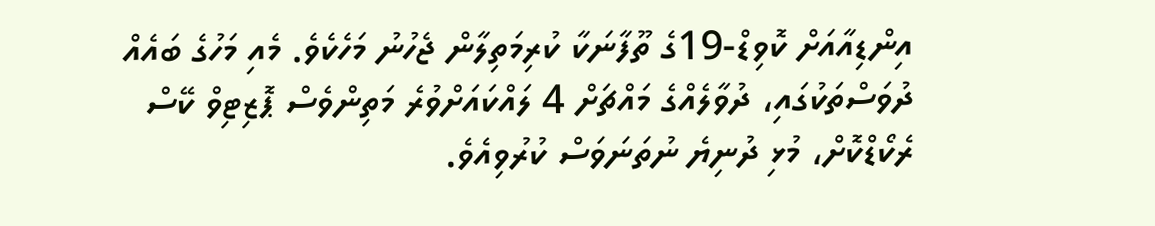އިންޑިއާއަށް ކޮވިޑް-19ގެ ތޫފާނަކާ ކުރިމަތިލާން ޖެހުނު މަހެކެވެ. މެއި މަހުގެ ބައެއް ދުވަސްތަކުގައި، ދުވާލެއްގެ މައްޗަށް 4 ލައްކައަށްވުރެ މަތިންވެސް ޕޮޒިޓިވް ކޭސް ރެކޯޑްކޮށް، މުޅި ދުނިޔެ ނުތަނަވަސް ކުރުވިއެވެ.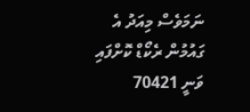ނަމަވެސް މިއަދު އެ ގައުމުން ރެކޯޑް ކޮށްފައި ވަނީ 70421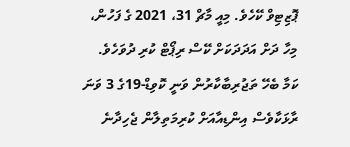ޕޮޒިޓިވް ކޭހެވެ. މިއީ މާޗް 31، 2021 ގެ ފަހުން، މިހާ ދަށް އަދަދަކަށް ކޭސް ރިޕޯޓް ކުރި ދުވަހެވެ.
ކަމާ ބެހޭ ތަޖުރިބާކާރުން ވަނީ ކޮވިޑް-19ގެ 3 ވަނަ ރާޅަކާވެސް އިންޑިއާއަށް ކުރިމަތިލާން ޖެހިދާނެ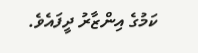ކަމުގެ އިންޒާރު ދީފައެވެ.